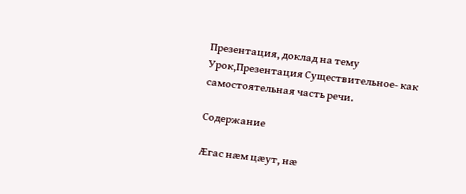Презентация, доклад на тему Урок,Презентация Существительное- как самостоятельная часть речи.

Содержание

Æгас нæм цæут, нæ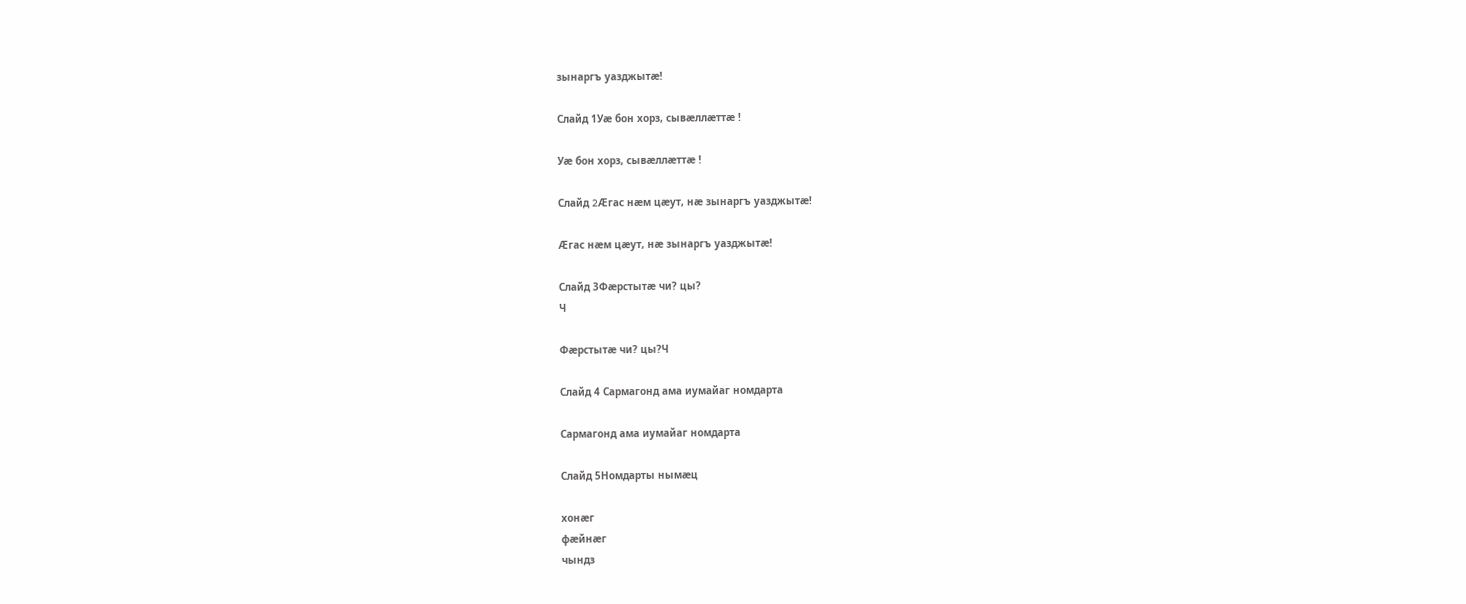зынаргъ уазджытæ!

Слайд 1Уæ бон хорз, сывæллæттæ !

Уæ бон хорз, сывæллæттæ !

Слайд 2Æгас нæм цæут, нæ зынаргъ уазджытæ!

Æгас нæм цæут, нæ зынаргъ уазджытæ!

Слайд 3Фæрстытæ чи? цы?
Ч

Фæрстытæ чи? цы?Ч

Слайд 4 Сармагонд ама иумайаг номдарта

Сармагонд ама иумайаг номдарта

Слайд 5Номдарты нымæц

хонæг
фæйнæг
чындз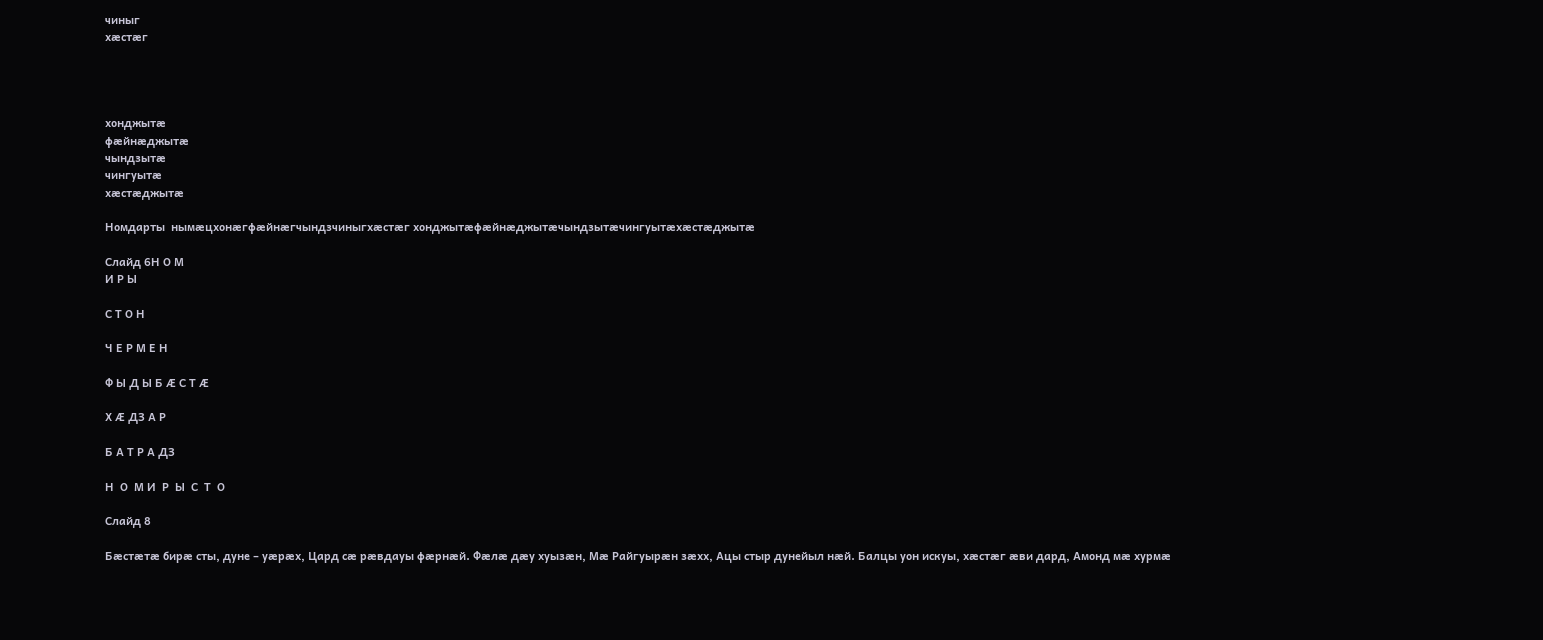чиныг
хæстæг




хонджытæ
фæйнæджытæ
чындзытæ
чингуытæ
хæстæджытæ

Номдарты  нымæцхонæгфæйнæгчындзчиныгхæстæг хонджытæфæйнæджытæчындзытæчингуытæхæстæджытæ

Слайд 6Н О М
И Р Ы

С Т О Н

Ч Е Р М Е Н

Ф Ы Д Ы Б Ӕ С Т Ӕ

Х Ӕ ДЗ А Р

Б А Т Р А ДЗ

Н  О  М И  Р  Ы  С  Т  О

Слайд 8

Бæстæтæ бирæ сты, дуне – уæрæх, Цард сæ рæвдауы фæрнæй. Фæлæ дæу хуызæн, Мæ Райгуырæн зæхх, Ацы стыр дунейыл нæй. Балцы уон искуы, хæстæг æви дард, Амонд мæ хурмæ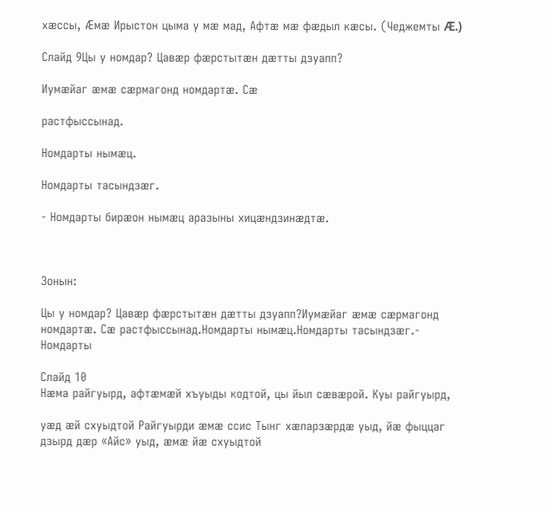хæссы, Æмæ Ирыстон цыма у мæ мад, Афтæ мæ фæдыл кæсы. (Чеджемты Æ.)

Слайд 9Цы у номдар? Цавæр фæрстытæн дæтты дзуапп?

Иумæйаг æмæ сæрмагонд номдартæ. Сæ

растфыссынад.

Номдарты нымæц.

Номдарты тасындзæг.

- Номдарты бирæон нымæц аразыны хицæндзинæдтæ.



Зонын:

Цы у номдар? Цавæр фæрстытæн дæтты дзуапп?Иумæйаг æмæ сæрмагонд номдартæ. Сæ растфыссынад.Номдарты нымæц.Номдарты тасындзæг.-   Номдарты

Слайд 10
Нæма райгуырд, афтæмæй хъуыды кодтой, цы йыл сæвæрой. Куы райгуырд,

уæд æй схуыдтой Райгуырди æмæ ссис Тынг хæларзæрдæ уыд, йæ фыццаг дзырд дæр «Айс» уыд, æмæ йæ схуыдтой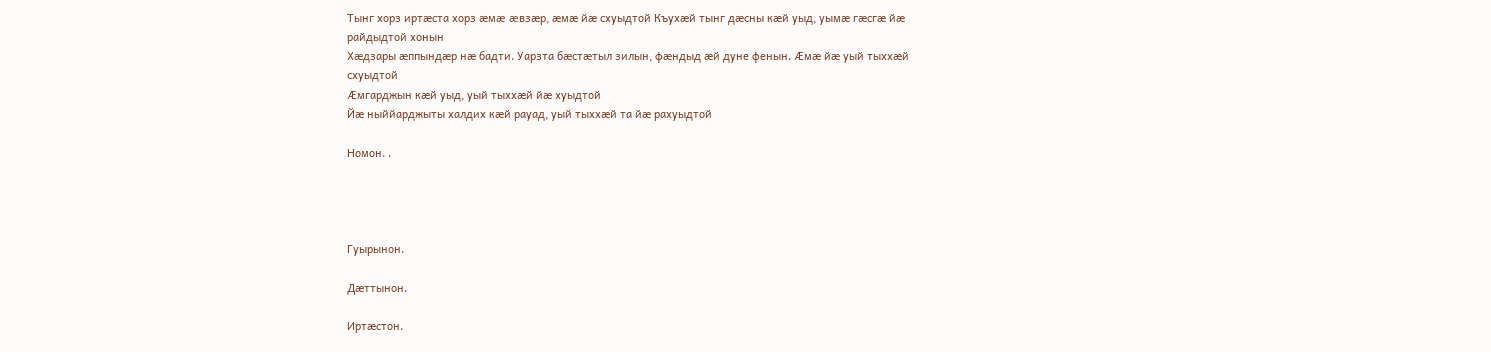Тынг хорз иртæста хорз æмæ æвзæр, æмæ йæ схуыдтой Къухæй тынг дæсны кæй уыд, уымæ гæсгæ йæ райдыдтой хонын
Хæдзары æппындæр нæ бадти. Уарзта бæстæтыл зилын, фæндыд æй дуне фенын. Æмæ йæ уый тыххæй схуыдтой
Æмгарджын кæй уыд, уый тыххæй йæ хуыдтой
Йæ ныййарджыты халдих кæй рауад, уый тыххæй та йæ рахуыдтой

Номон. .




Гуырынон.

Дæттынон.

Иртæстон.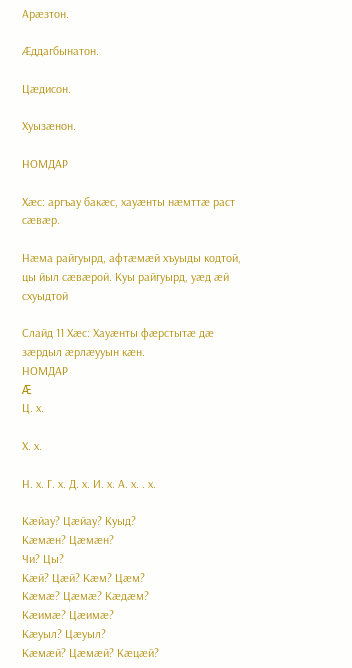Арæзтон.

Æддагбынатон.

Цæдисон.

Хуызæнон.

НОМДАР

Хæс: аргъау бакæс, хауæнты нæмттæ раст сæвæр.

Нæма райгуырд, афтæмæй хъуыды кодтой, цы йыл сæвæрой. Куы райгуырд, уæд æй схуыдтой

Слайд 11 Хæс: Хауæнты фæрстытæ дæ зæрдыл æрлæууын кæн.
НОМДАР
Æ
Ц. х.

Х. х.

Н. х. Г. х. Д. х. И. х. А. х. . х.

Кæйау? Цæйау? Куыд?
Кæмæн? Цæмæн?
Чи? Цы?
Кæй? Цæй? Кæм? Цæм?
Кæмæ? Цæмæ? Кæдæм?
Кæимæ? Цæимæ?
Кæуыл? Цæуыл?
Кæмæй? Цæмæй? Кæцæй?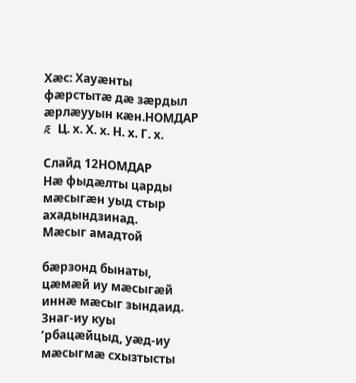Хæс: Хауæнты фæрстытæ дæ зæрдыл æрлæууын кæн.НОМДАР Æ Ц. х. Х. х. Н. х. Г. х.

Слайд 12НОМДАР
Нæ фыдæлты царды мæсыгæн уыд стыр ахадындзинад.
Мæсыг амадтой

бæрзонд бынаты, цæмæй иу мæсыгæй иннæ мæсыг зындаид. Знаг-иу куы ’рбацæйцыд, уæд-иу мæсыгмæ схызтысты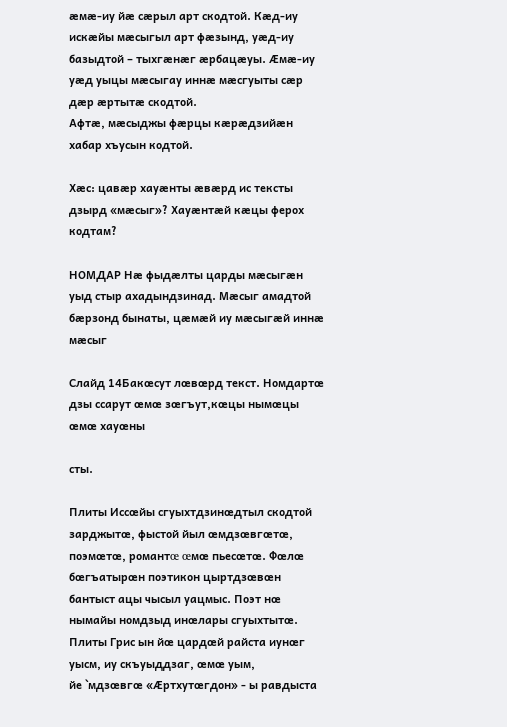æмæ-иу йæ сæрыл арт скодтой. Кæд-иу искæйы мæсыгыл арт фæзынд, уæд-иу базыдтой – тыхгæнæг æрбацæуы. Æмæ-иу уæд уыцы мæсыгау иннæ мæсгуыты сæр дæр æртытæ скодтой.
Афтæ, мæсыджы фæрцы кæрæдзийæн хабар хъусын кодтой.

Хæс: цавæр хауæнты æвæрд ис тексты дзырд «мæсыг»? Хауæнтæй кæцы ферох кодтам?

НОМДАР Нæ фыдæлты царды мæсыгæн уыд стыр ахадындзинад. Мæсыг амадтой бæрзонд бынаты, цæмæй иу мæсыгæй иннæ мæсыг

Слайд 14Бакœсут лœвœрд текст. Номдартœ дзы ссарут œмœ зœгъут,кœцы нымœцы œмœ хауœны

сты.

Плиты Иссœйы сгуыхтдзинœдтыл скодтой зарджытœ, фыстой йыл œмдзœвгœтœ, поэмœтœ, романтœ œмœ пьесœтœ. Фœлœ бœгъатырœн поэтикон цыртдзœвœн бантыст ацы чысыл уацмыс. Поэт нœ нымайы номдзыд инœлары сгуыхтытœ. Плиты Грис ын йœ цардœй райста иунœг уысм, иу скъуыддзаг, œмœ уым,
йе `мдзœвгœ «Æртхутœгдон» - ы равдыста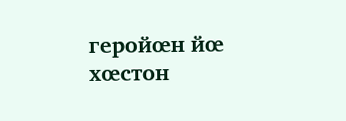геройœн йœ хœстон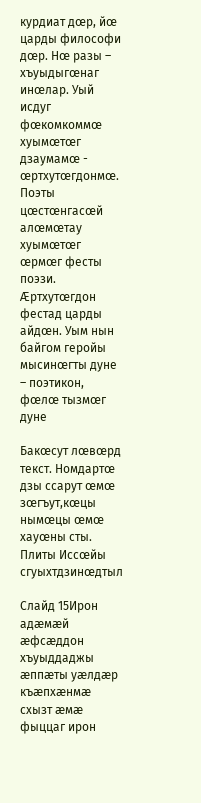курдиат дœр, йœ царды философи дœр. Нœ разы – хъуыдыгœнаг инœлар. Уый исдуг фœкомкоммœ хуымœтœг дзаумамœ - œртхутœгдонмœ. Поэты цœстœнгасœй алœмœтау хуымœтœг œрмœг фесты поэзи. Æртхутœгдон фестад царды айдœн. Уым нын байгом геройы мысинœгты дуне – поэтикон, фœлœ тызмœг дуне

Бакœсут лœвœрд текст. Номдартœ дзы ссарут œмœ зœгъут,кœцы нымœцы œмœ хауœны сты.    Плиты Иссœйы сгуыхтдзинœдтыл

Слайд 15Ирон адæмæй æфсæддон хъуыддаджы æппæты уæлдæр къæпхæнмæ схызт æмæ фыццаг ирон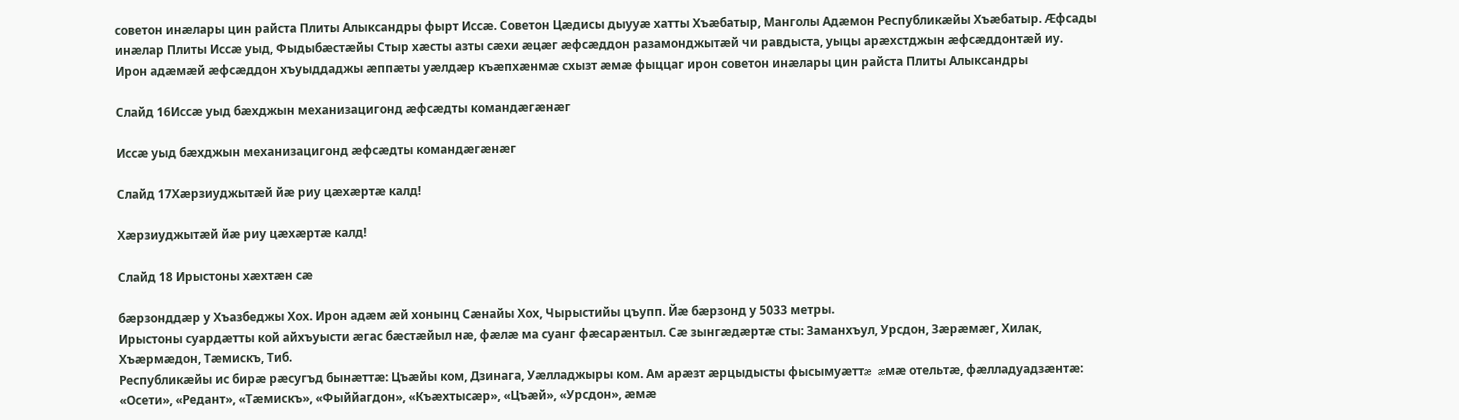советон инæлары цин райста Плиты Алыксандры фырт Иссæ. Советон Цæдисы дыууæ хатты Хъæбатыр, Манголы Адæмон Республикæйы Хъæбатыр. Æфсады инæлар Плиты Иссæ уыд, Фыдыбæстæйы Стыр хæсты азты сæхи æцæг æфсæддон разамонджытæй чи равдыста, уыцы арæхстджын æфсæддонтæй иу.
Ирон адæмæй æфсæддон хъуыддаджы æппæты уæлдæр къæпхæнмæ схызт æмæ фыццаг ирон советон инæлары цин райста Плиты Алыксандры

Слайд 16Иссæ уыд бæхджын механизацигонд æфсæдты командæгæнæг

Иссæ уыд бæхджын механизацигонд æфсæдты командæгæнæг

Слайд 17Хæрзиуджытæй йæ риу цæхæртæ калд!

Хæрзиуджытæй йæ риу цæхæртæ калд!

Слайд 18 Ирыстоны хæхтæн сæ

бæрзонддæр у Хъазбеджы Хох. Ирон адæм æй хонынц Сæнайы Хох, Чырыстийы цъупп. Йæ бæрзонд у 5033 метры.
Ирыстоны суардæтты кой айхъуысти æгас бæстæйыл нæ, фæлæ ма суанг фæсарæнтыл. Сæ зынгæдæртæ сты: Заманхъул, Урсдон, Зæрæмæг, Хилак, Хъæрмæдон, Тæмискъ, Тиб.
Республикæйы ис бирæ рæсугъд бынæттæ: Цъæйы ком, Дзинага, Уæлладжыры ком. Ам арæзт æрцыдысты фысымуæттæ æмæ отельтæ, фæлладуадзæнтæ: «Осети», «Редант», «Тæмискъ», «Фыййагдон», «Къæхтысæр», «Цъæй», «Урсдон», æмæ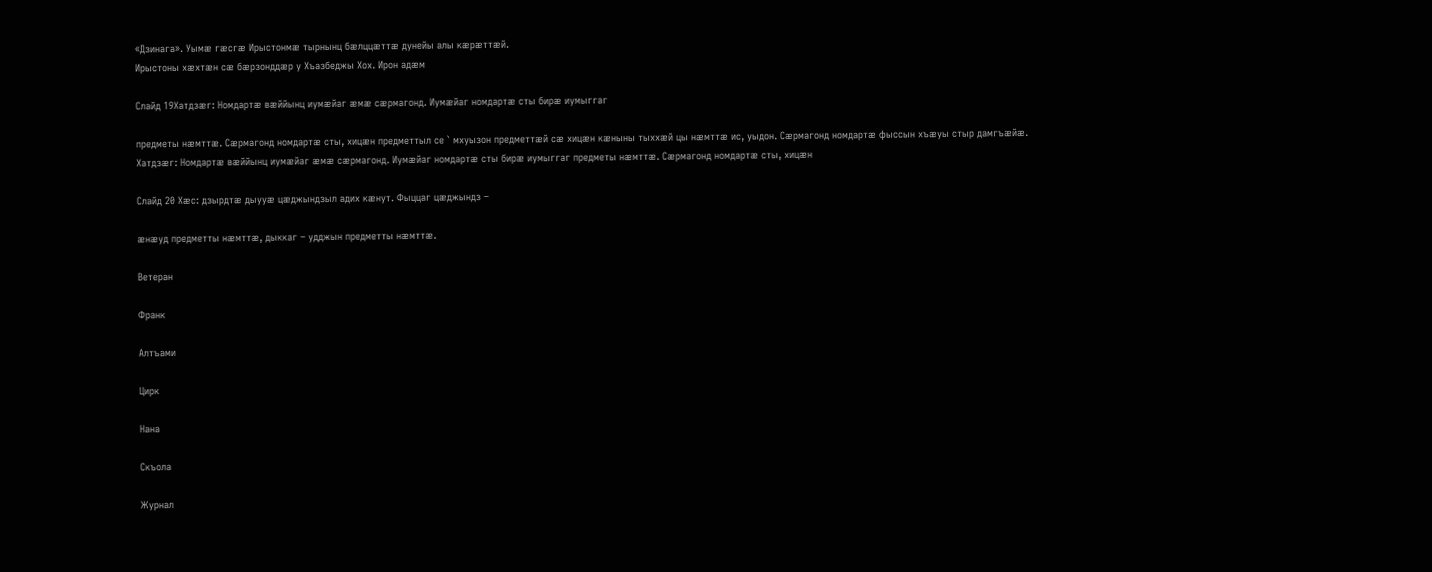«Дзинага». Уымæ гæсгæ Ирыстонмæ тырнынц бæлццæттæ дунейы алы кæрæттæй.
Ирыстоны хæхтæн сæ бæрзонддæр у Хъазбеджы Хох. Ирон адæм

Слайд 19Хатдзæг: Номдартæ вæййынц иумæйаг æмæ сæрмагонд. Иумæйаг номдартæ сты бирæ иумыггаг

предметы нæмттæ. Сæрмагонд номдартæ сты, хицæн предметтыл се ` мхуызон предметтæй сæ хицæн кæныны тыххæй цы нæмттæ ис, уыдон. Сæрмагонд номдартæ фыссын хъæуы стыр дамгъæйæ.
Хатдзæг: Номдартæ вæййынц иумæйаг æмæ сæрмагонд. Иумæйаг номдартæ сты бирæ иумыггаг предметы нæмттæ. Сæрмагонд номдартæ сты, хицæн

Слайд 20 Хæс: дзырдтæ дыууæ цæджындзыл адих кæнут. Фыццаг цæджындз –

æнæуд предметты нæмттæ, дыккаг – удджын предметты нæмттæ.

Ветеран

Франк

Алтъами

Цирк

Нана

Скъола

Журнал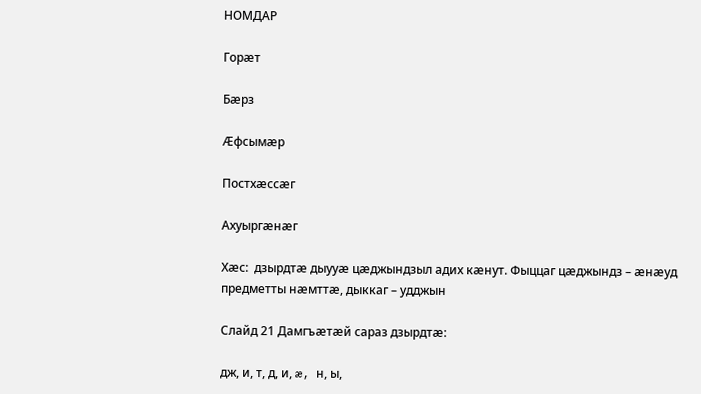НОМДАР

Горæт

Бæрз

Æфсымæр

Постхæссæг

Ахуыргæнæг

Хæс:  дзырдтæ дыууæ цæджындзыл адих кæнут. Фыццаг цæджындз – æнæуд предметты нæмттæ, дыккаг – удджын

Слайд 21 Дамгъæтæй сараз дзырдтæ:

дж, и, т, д, и, æ, н, ы,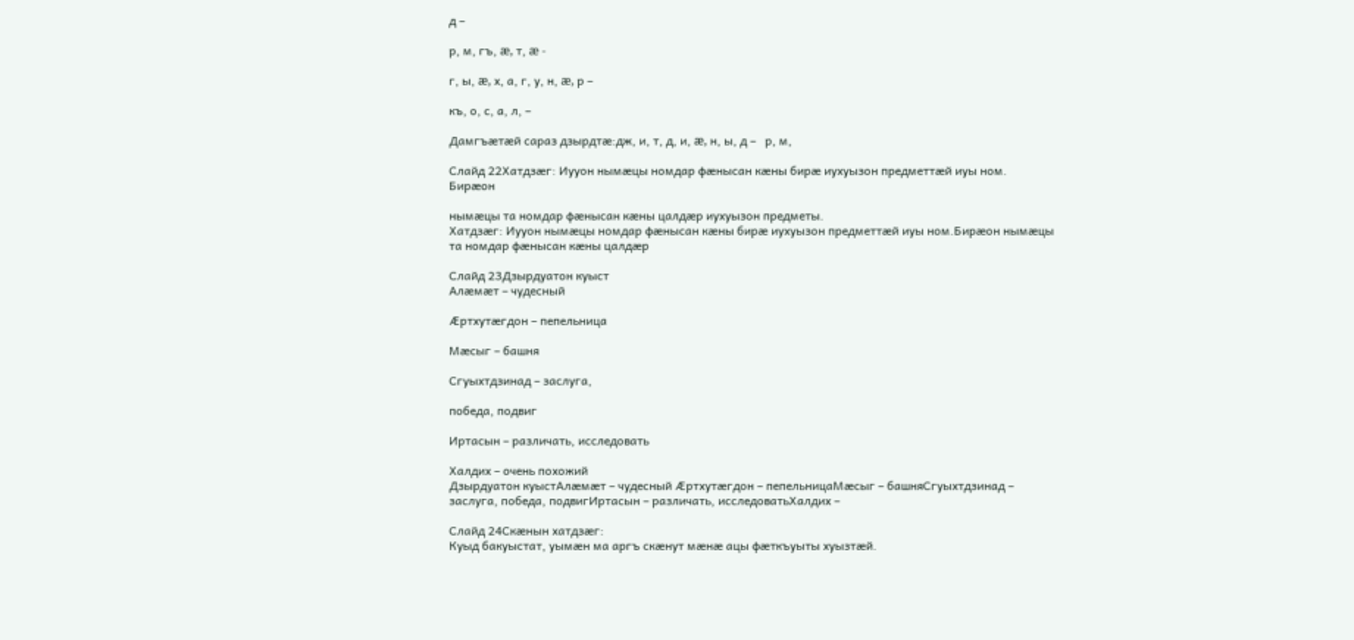д –

р, м, гъ, æ, т, æ -

г, ы, æ, х, а, г, у, н, æ, р –

къ, о, с, а, л, –

Дамгъæтæй сараз дзырдтæ:дж, и, т, д, и, æ, н, ы, д –   р, м,

Слайд 22Хатдзæг: Иууон нымæцы номдар фæнысан кæны бирæ иухуызон предметтæй иуы ном.
Бирæон

нымæцы та номдар фæнысан кæны цалдæр иухуызон предметы.
Хатдзæг: Иууон нымæцы номдар фæнысан кæны бирæ иухуызон предметтæй иуы ном.Бирæон нымæцы та номдар фæнысан кæны цалдæр

Слайд 23Дзырдуатон куыст
Алæмæт – чудесный

Æртхутæгдон – пепельница

Мæсыг – башня

Сгуыхтдзинад – заслуга,

победа, подвиг

Иртасын – различать, исследовать

Халдих – очень похожий
Дзырдуатон куыстАлæмæт – чудесный Æртхутæгдон – пепельницаМæсыг – башняСгуыхтдзинад – заслуга, победа, подвигИртасын – различать, исследоватьХалдих –

Слайд 24Скæнын хатдзæг:
Куыд бакуыстат, уымæн ма аргъ скæнут мæнæ ацы фæткъуыты хуызтæй.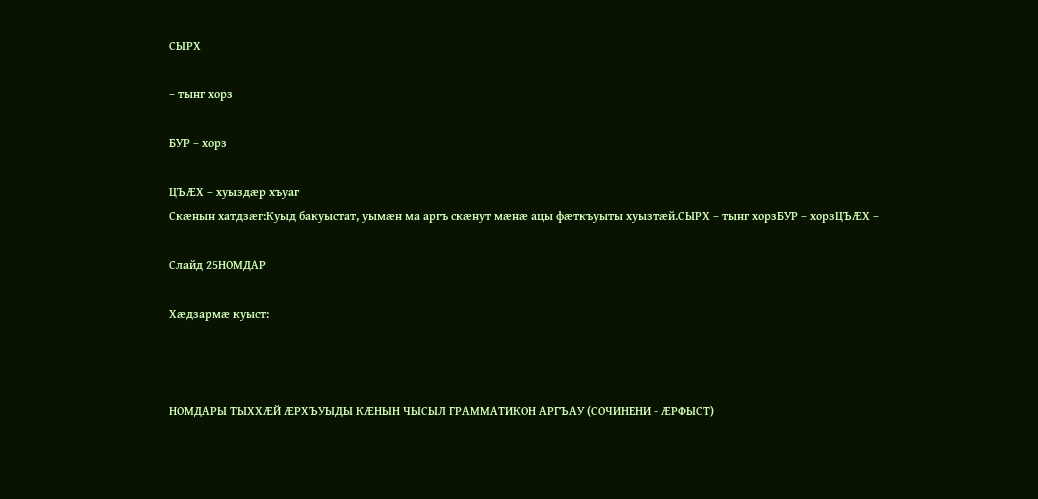СЫРХ

– тынг хорз

БУР – хорз

ЦЪÆХ – хуыздæр хъуаг
Скæнын хатдзæг:Куыд бакуыстат, уымæн ма аргъ скæнут мæнæ ацы фæткъуыты хуызтæй.СЫРХ – тынг хорзБУР – хорзЦЪÆХ –

Слайд 25НОМДАР

Хæдзармæ куыст:



НОМДАРЫ ТЫХХÆЙ ÆРХЪУЫДЫ КÆНЫН ЧЫСЫЛ ГРАММАТИКОН АРГЪАУ (СОЧИНЕНИ - ÆРФЫСТ)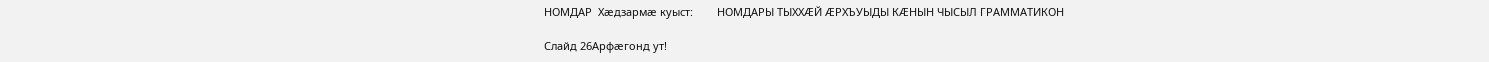НОМДАР  Хæдзармæ куыст:        НОМДАРЫ ТЫХХÆЙ ÆРХЪУЫДЫ КÆНЫН ЧЫСЫЛ ГРАММАТИКОН

Слайд 26Арфæгонд ут!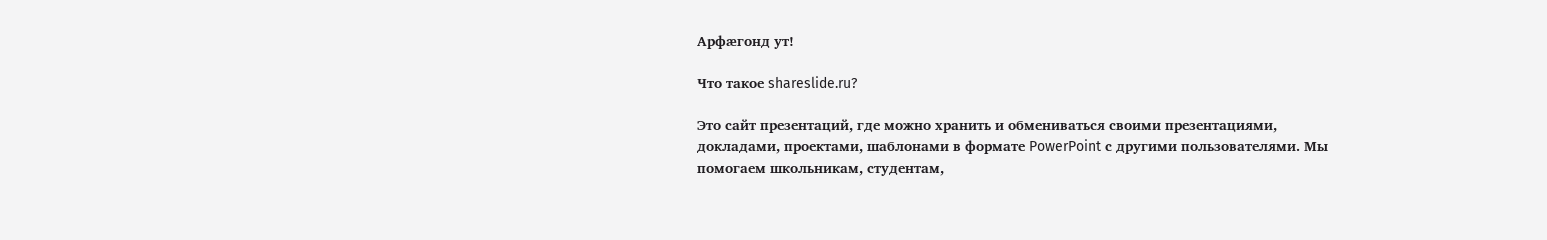Арфæгонд ут!

Что такое shareslide.ru?

Это сайт презентаций, где можно хранить и обмениваться своими презентациями, докладами, проектами, шаблонами в формате PowerPoint с другими пользователями. Мы помогаем школьникам, студентам,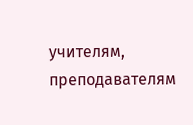учителям, преподавателям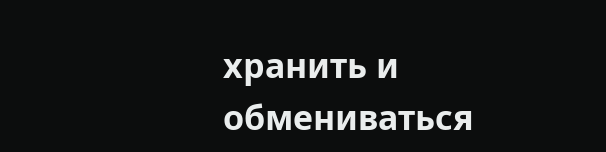хранить и обмениваться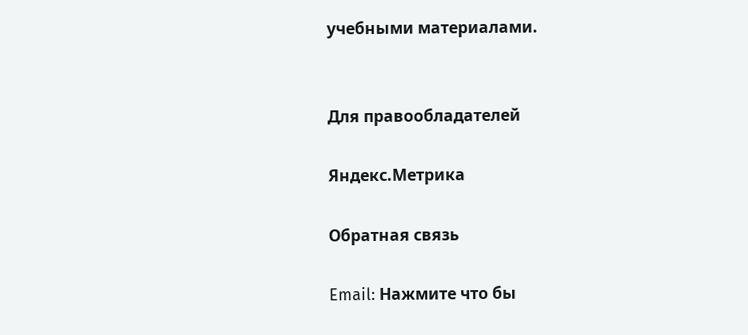учебными материалами.


Для правообладателей

Яндекс.Метрика

Обратная связь

Email: Нажмите что бы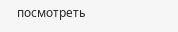посмотреть